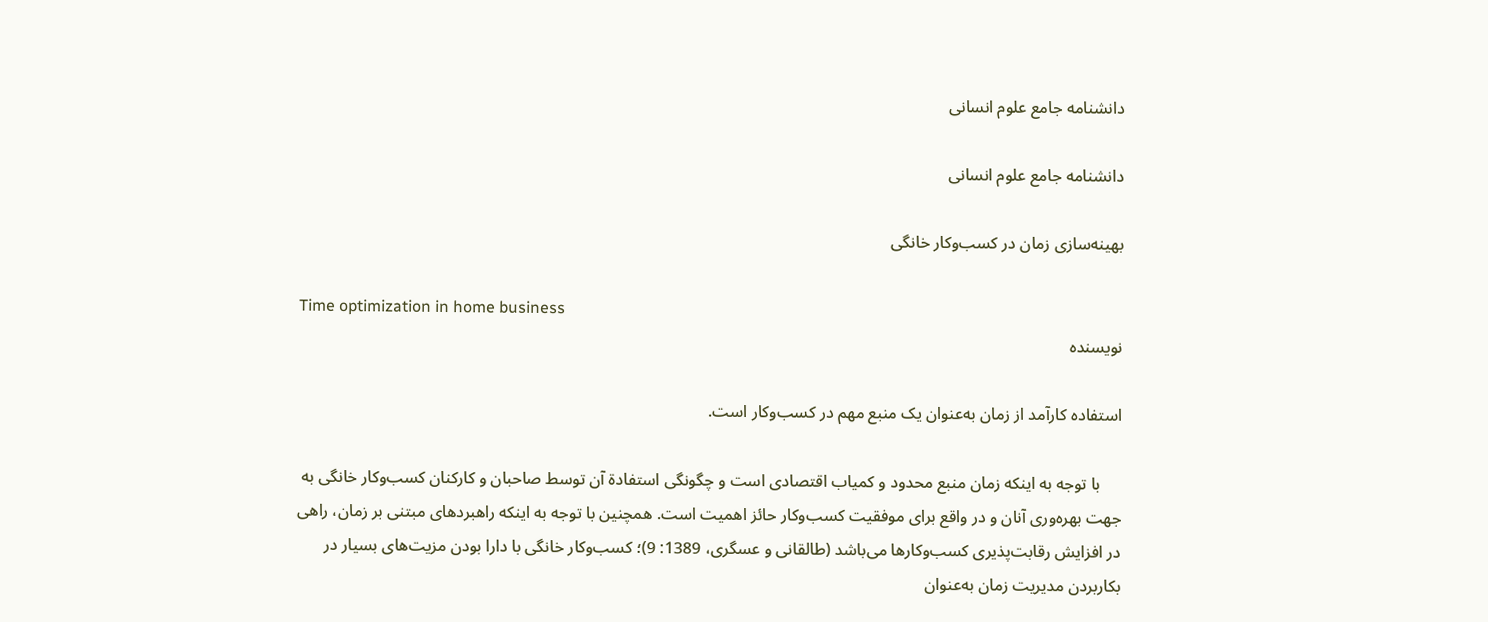دانشنامه جامع علوم انسانی

دانشنامه جامع علوم انسانی

بهینه‌سازی زمان در کسب‌وکار خانگی

Time optimization in home business
نویسنده

استفاده کارآمد از زمان به‌عنوان یک منبع مهم در کسب‌وکار است.

     با توجه به اینکه زمان منبع محدود و کمیاب اقتصادی است و چگونگی استفادة آن توسط صاحبان و کارکنان کسب‌وکار خانگی به جهت بهره‌وری آنان و در واقع برای موفقیت کسب‌وکار حائز اهمیت است. همچنین با توجه به اینکه راهبرد‌های مبتنی بر زمان، راهی در افزایش رقابت‌پذیری کسب‌وکارها می‌باشد (طالقانی و عسگری، 1389: 9)؛ کسب‌وکار خانگی با دارا بودن مزیت‌های بسیار در بکاربردن مدیریت زمان به‌عنوان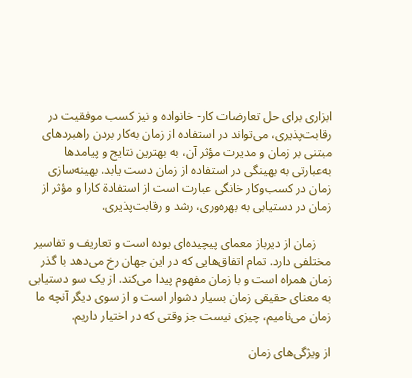ابزاری برای حل تعارضات کار- خانواده و نیز کسب موفقیت در رقابت‌پذیری، می‌تواند در استفاده از زمان به‌کار بردن راهبرد‌های مبتنی بر زمان و مدیرت مؤثر آن، به بهترین نتایج و پیامد‌ها به‌عبارتی به بهینگی در استفاده از زمان دست یابد. بهینه‌سازی زمان در کسب‌وکار خانگی عبارت است از استفادة کارا و مؤثر از زمان در دستیابی به بهره‌وری، رشد و رقابت‌پذیری.

     زمان از دیرباز معمای پیچیده‌ای بوده است و تعاریف و تفاسیر مختلفی دارد. تمام اتفاق‌هایی که در این جهان رخ می‌دهد با گذر زمان همراه است و با زمان مفهوم پیدا می‌کند. از یک سو دستیابی به معنای حقیقی زمان بسیار دشوار است و از سوی دیگر آنچه ما زمان می‌نامیم، چیزی نیست جز وقتی که در اختیار داریم.

از ویژگی‌های زمان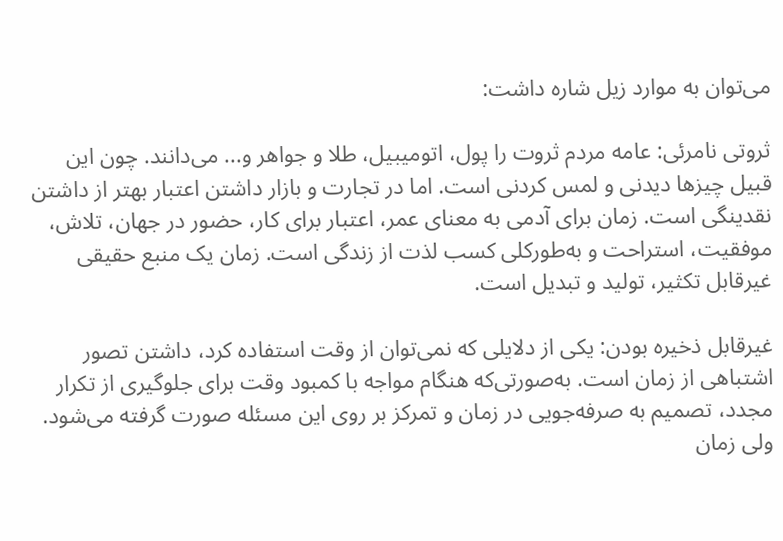می‌توان به موارد زیل شاره داشت:

ثروتی نامرئی: عامه مردم ثروت را پول، اتومیبیل، طلا و جواهر و... می‌دانند. چون این قبیل چیزها دیدنی و لمس کردنی است. اما در تجارت و بازار داشتن اعتبار بهتر از داشتن نقدینگی است. زمان برای آدمی‌ به معنای عمر، اعتبار برای کار، حضور در جهان، تلاش، موفقیت، استراحت و به‌طورکلی کسب لذت از زندگی است. زمان یک منبع حقیقی غیرقابل تکثیر، تولید و تبدیل است.

غیرقابل ذخیره بودن: یکی از دلایلی که نمی‌توان از وقت استفاده کرد، داشتن تصور اشتباهی از زمان است. به‌صورتی‌که هنگام مواجه با کمبود وقت برای جلوگیری از تکرار مجدد، تصمیم به صرفه‌جویی در زمان و تمرکز بر روی این مسئله صورت گرفته می‌شود. ولی زمان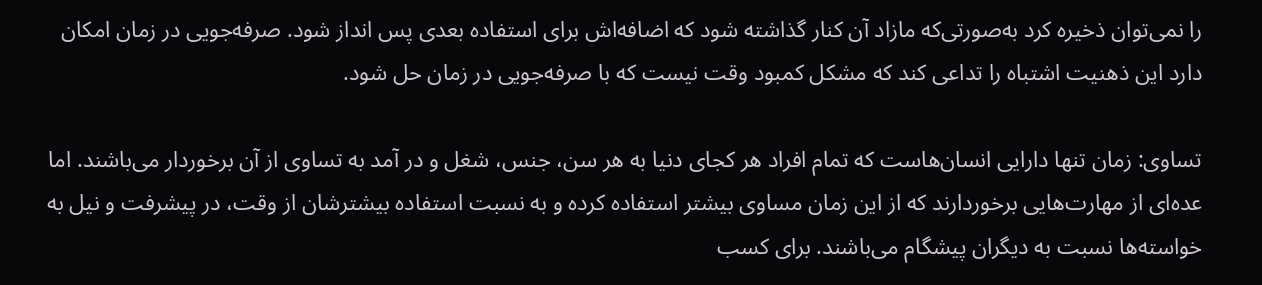را نمی‌توان ذخیره کرد به‌صورتی‌که مازاد آن کنار گذاشته شود که اضافه‌اش برای استفاده بعدی پس انداز شود. صرفه‌جویی در زمان امکان دارد این ذهنیت اشتباه را تداعی کند که مشکل کمبود وقت نیست که با صرفه‌جویی در زمان حل شود.

تساوی: زمان تنها دارایی انسان‌هاست که تمام افراد هر کجای دنیا به هر سن، جنس، شغل و در آمد به تساوی از آن برخوردار می‌باشند. اما عده‌ای از مهارت‌هایی برخوردارند که از این زمان مساوی بیشتر استفاده کرده و به نسبت استفاده بیشترشان از وقت، در پیشرفت و نیل به خواسته‌ها نسبت به دیگران پیشگام می‌باشند. برای کسب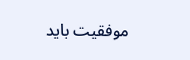موفقیت باید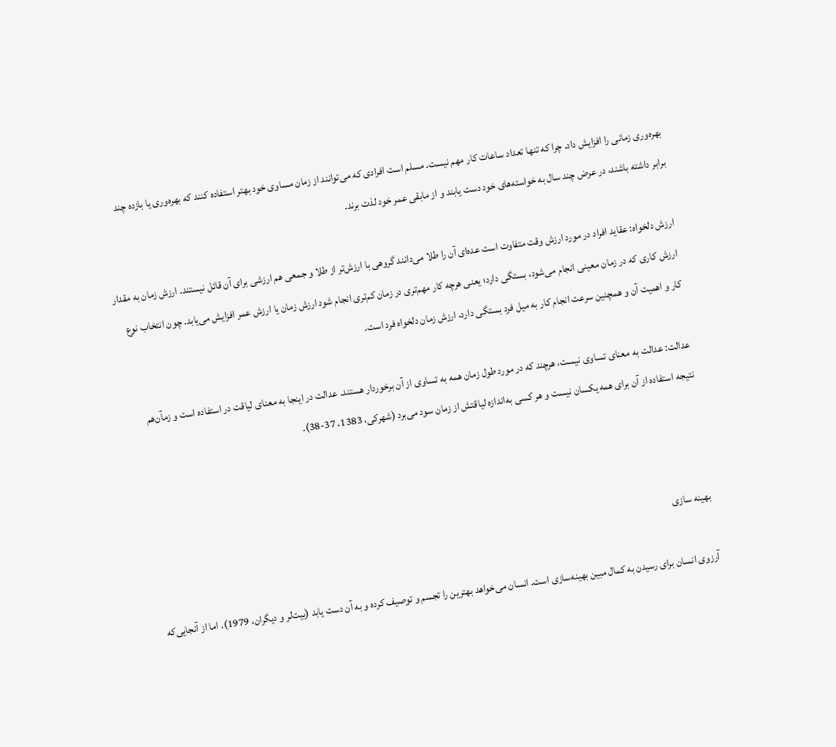بهره‌وری زمانی را افزایش داد. چرا که تنها تعداد ساعات کار مهم نیست. مسلم است افرادی که می‌توانند از زمان مساوی خود بهتر استفاده کنند که بهره‌وری یا بازده چند برابر داشته باشند، در عرض چند سال به خواسته‌های خود دست یابند و از مابقی عمر خود لذت برند.

ارزش دلخواه: عقاید افراد در مورد ارزش وقت متفاوت است عده‌ای آن را طلا می‌دانند گروهی با ارزش‌تر از طلا و جمعی هم ارزشی برای آن قائل نیستند. ارزش زمان به مقدار ارزش کاری که در زمان معینی انجام می‌شود، بستگی دارد؛ یعنی هرچه کار مهم‌تری در زمان کم‌تری انجام شود ارزش زمان یا ارزش عمر افزایش می‌یابد. چون انتخاب نوع کار و اهمیت آن و همچنین سرعت انجام کار به میل فرد بستگی دارد، ارزش زمان دلخواه فرد است.

عدالت: عدالت به معنای تساوی نیست، هرچند که در مورد طول زمان همه به تساوی از آن برخوردار هستند. عدالت در اینجا به معنای لیاقت در استفاده است و زمآن‌هم نتیجه استفاده از آن برای همه یکسان نیست و هر کسی به‌اندازه لیاقتش از زمان سود می‌برد (شهرکی، 1383، 37-38).



بهینه سازی

آرزوی انسان برای رسیدن به کمال مبین بهینه‌سازی است. انسان می‌خواهد بهترین را تجسم و توصیف کرده و به آن دست یابد (بیت‌لر و دیگران، 1979). اما از آنجایی‌که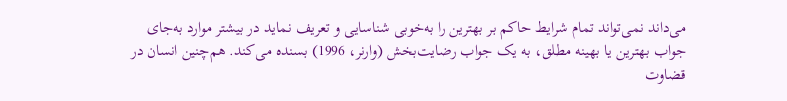می‌داند نمی‌تواند تمام شرایط حاکم بر بهترین را به‌خوبی شناسایی و تعریف نماید در بیشتر موارد به‌جای جواب بهترین یا بهینه مطلق، به یک جواب رضایت‌بخش (وارنر، 1996) بسنده می‌کند. هم‌چنین انسان در قضاوت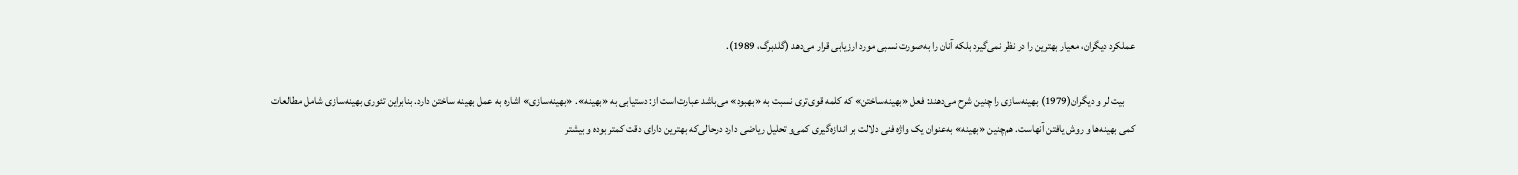عملکرد دیگران، معیار بهترین را در نظر نمی‌گیرد بلکه آنان را به‌صورت نسبی مورد ارزیابی قرار می‌دهد (گلدبرگ، 1989).

     بیت لر و دیگران(1979) بهینه‌سازی را چنین شرح می‌دهند: فعل «بهینه‌ساختن» که کلمه قوی‌تری نسبت به «بهبود» می‌باشد عبارت‌است از: دستیابی به «بهینه». «بهینه‌سازی» اشاره به عمل بهینه ساختن دارد. بنابراین تئوری بهینه‌سازی شامل مطالعات کمی ‌بهینه‌ها و روش یافتن آنهاست. هم‌چنین «بهینه» به‌عنوان یک واژه فنی دلالت بر اندازه‌گیری کمی‌و تحلیل ریاضی دارد درحالی‌که بهترین دارای دقت کمتر بوده و بیشتر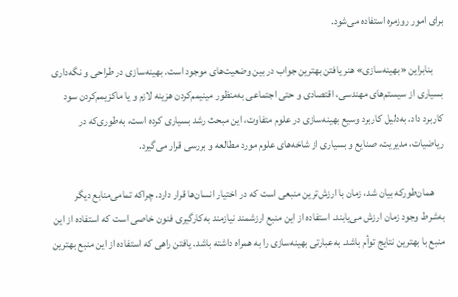برای امور روزمره استفاده می‌شود.

     بنابراین «بهینه‌سازی» هنر یافتن بهترین جواب در بین وضعیت‌های موجود است. بهینه‌سازی در طراحی و نگه‌داری بسیاری از سیستم‌های مهندسی، اقتصادی و حتی اجتماعی به‌منظور مینیمم‌کردن هزینه لازم و یا ماکزیمم‌کردن سود کاربرد داد. به‌دلیل کاربرد وسیع بهینه‌سازی در علوم متفاوت، این مبحث رشد بسیاری کرده است، به‌طوری‌که در ریاضیات، مدیریت، صنایع و بسیاری از شاخه‌های علوم مورد مطالعه و بررسی قرار می‌گیرد.

     همان‌طورکه بیان شد، زمان با ارزش‌ترین منبعی است که در اختیار انسان‌ها قرار دارد. چراکه تمامی‌منابع دیگر به‌شرط وجود زمان ارزش می‌یابند. استفاده از این منبع ارزشمند نیازمند به‌کارگیری فنون خاصی است که استفاده از این منبع با بهترین نتایج توأم باشد. به‌عبارتی بهینه‌سازی را به همراه داشته باشد. یافتن راهی که استفاده از این منبع بهترین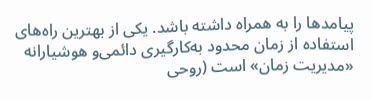پیامدها را به همراه داشته باشد. یکی از بهترین راه‌های استفاده از زمان محدود به‌کارگیری دائمی‌و هوشیارانه «مدیریت زمان» است (روحی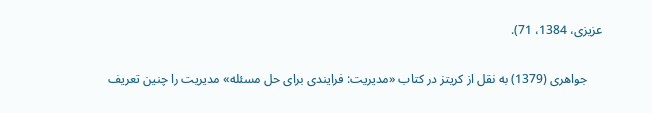عزیزی، 1384، 71).

     جواهری (1379) به نقل از کریتز در کتاب «مدیریت: فرایندی برای حل مسئله» مدیریت را چنین تعریف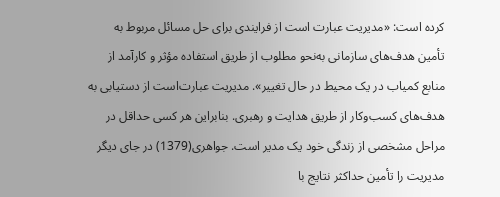کرده است: «مدیریت عبارت است از فرایندی برای حل مسائل مربوط به تأمین هدف‌های سازمانی به‌نحو مطلوب از طریق استفاده مؤثر و کارآمد از منابع کمیاب در یک محیط در حال تغییر». مدیریت عبارت‌است از دستیابی به هدف‌های کسب‌وکار از طریق هدایت و رهبری. بنابراین هر کسی حداقل در مراحل مشخصی از زندگی خود یک مدیر است. جواهری(1379) در جای دیگر مدیریت را تأمین حداکثر نتایج با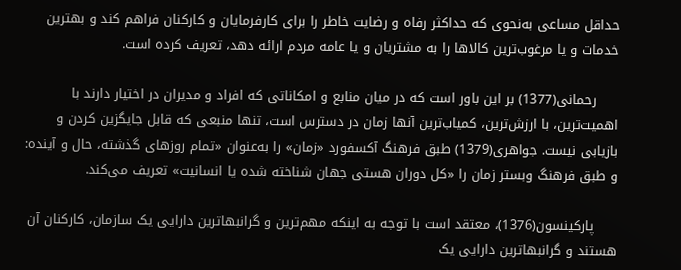حداقل مساعی به‌نحوی که حداکثر رفاه و رضایت خاطر را برای کارفرمایان و کارکنان فراهم کند و بهترین خدمات و یا مرغوب‌ترین کالاها را به مشتریان و یا عامه مردم ارائه دهد، تعریف کرده است.

     رحمانی(1377) بر این باور است که در میان منابع و امکاناتی که افراد و مدیران در اختیار دارند با اهمیت‌ترین، با ارزش‌ترین، کمیاب‌ترین آنها زمان در دسترس است، تنها منبعی که قابل جایگزین کردن و بازیابی نیست. جواهری(1379) طبق فرهنگ آکسفورد «زمان» را به‌عنوان «تمام روزهای گذشته، حال و آینده: و طبق فرهنگ وبستر زمان را «کل دوران هستی جهان شناخته شده یا انسانیت» تعریف می‌کند.

     پارکینسون(1376)، معتقد است با توجه به اینکه مهم‌ترین و گرانبهاترین دارایی یک سازمان، کارکنان آن هستند و گرانبهاترین دارایی یک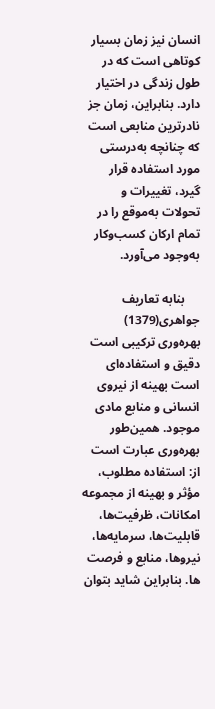انسان نیز زمان بسیار کوتاهی است که در طول زندگی در اختیار دارد. بنابراین، زمان جز نادرترین منابعی است که چنانچه به‌درستی مورد استفاده قرار گیرد، تغییرات و تحولات به‌موقع را در تمام ارکان کسب‌وکار به‌وجود می‌آورد.

     بنابه تعاریف جواهری(1379) بهره‌وری ترکیبی است دقیق و استفاده‌ای است بهینه از نیروی انسانی و منابع مادی موجود. همین‌طور بهره‌وری عبارت است از: استفاده مطلوب، مؤثر و بهینه از مجموعه امکانات، ظرفیت‌ها، قابلیت‌ها، سرمایه‌ها، نیروها، منابع و فرصت ها. بنابراین شاید بتوان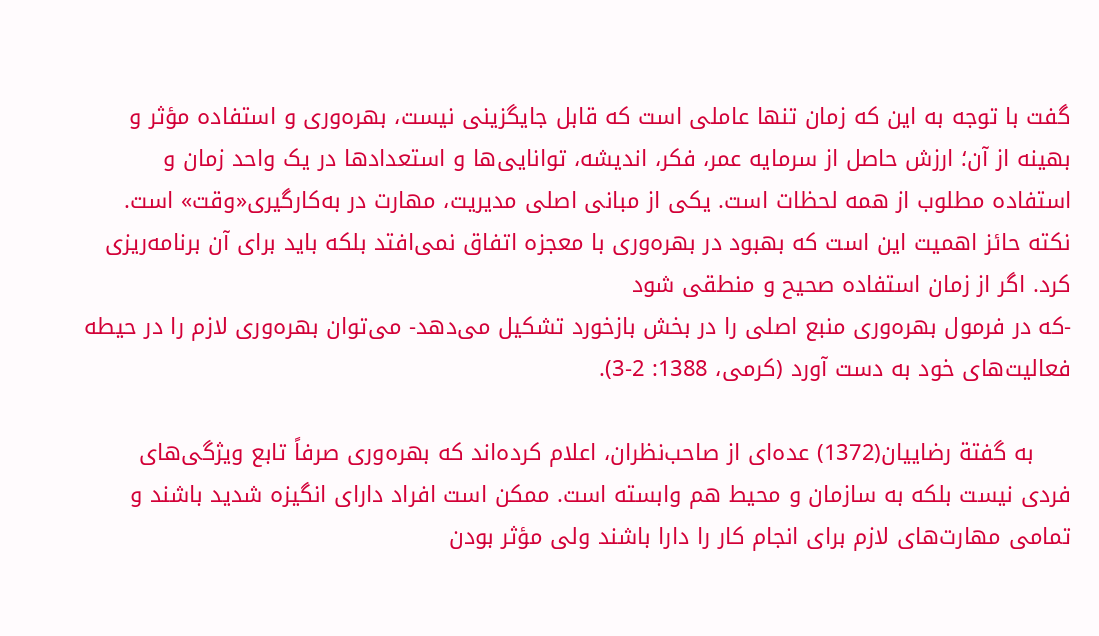گفت با توجه به این که زمان تنها عاملی است که قابل جایگزینی نیست، بهره‌وری و استفاده مؤثر و بهینه از آن؛ ارزش حاصل از سرمایه عمر، فکر، اندیشه، توانایی‌ها و استعدادها در یک واحد زمان و استفاده مطلوب از همه لحظات است. یکی از مبانی اصلی مدیریت، مهارت در به‌کارگیری«وقت» است. نکته حائز اهمیت این است که بهبود در بهره‌وری با معجزه اتفاق نمی‌افتد بلکه باید برای آن برنامه‌ریزی کرد. اگر از زمان استفاده صحیح و منطقی شود
-که در فرمول بهره‌وری منبع اصلی را در بخش بازخورد تشکیل می‌دهد- می‌توان بهره‌وری لازم را در حیطه فعالیت‌های خود به دست آورد (کرمی، 1388: 2-3).

     به گفتة رضاییان(1372) عده‌ای از صاحب‌نظران، اعلام کرده‌اند که بهره‌وری صرفاً تابع ویژگی‌های فردی نیست بلکه به سازمان و محیط هم وابسته است. ممکن است افراد دارای انگیزه شدید باشند و تمامی‌ مهارت‌های لازم برای انجام کار را دارا باشند ولی مؤثر بودن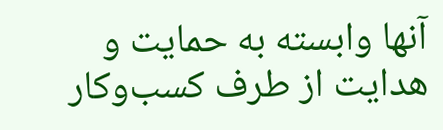آنها وابسته به حمایت و هدایت از طرف کسب‌وکار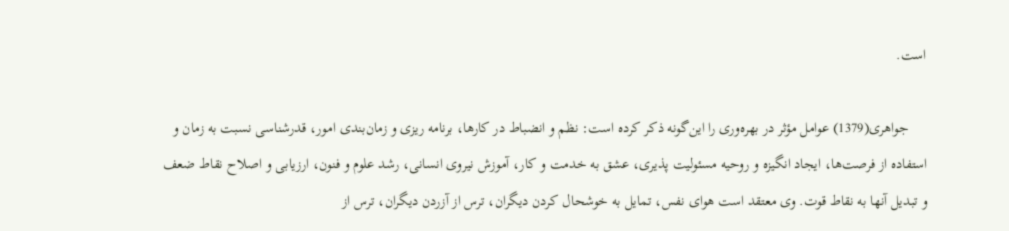است.

     جواهری(1379) عوامل مؤثر در بهره‌وری را این‌گونه ذکر کرده است: نظم و انضباط در کارها، برنامه ریزی و زمان‌بندی امور، قدرشناسی نسبت به زمان و استفاده از فرصت‌ها، ایجاد انگیزه و روحیه مسئولیت پذیری، عشق به خدمت و کار، آموزش نیروی انسانی، رشد علوم و فنون، ارزیابی و اصلاح نقاط ضعف و تبدیل آنها به نقاط قوت. وی معتقد است هوای نفس، تمایل به خوشحال کردن دیگران، ترس از آزردن دیگران، ترس از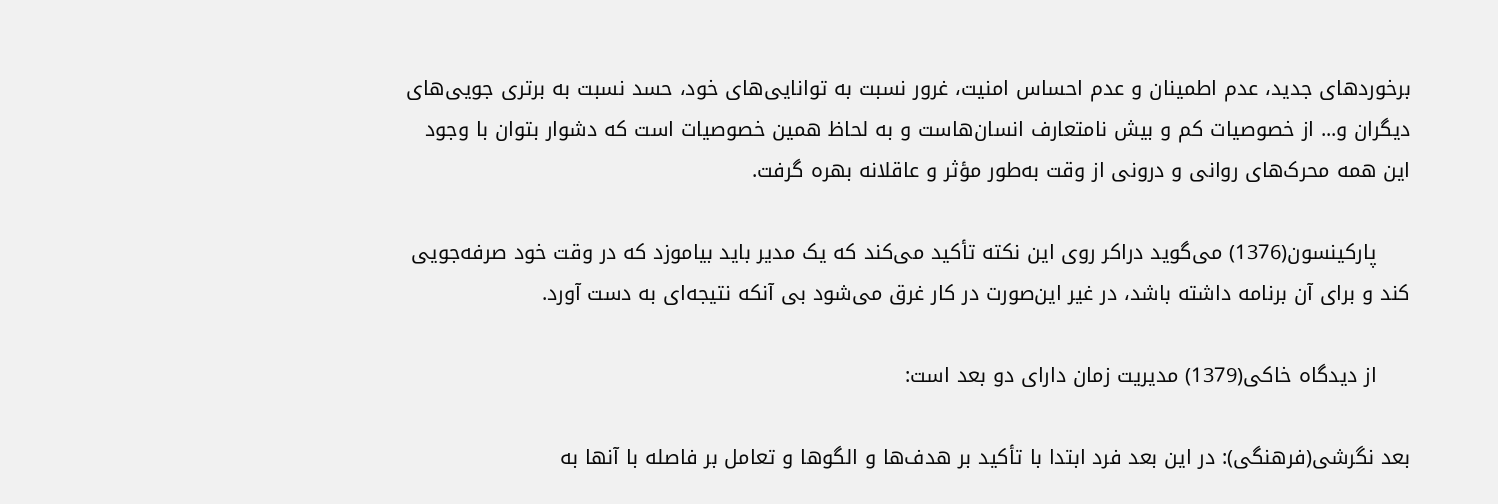برخوردهای جدید، عدم اطمینان و عدم احساس امنیت، غرور نسبت به توانایی‌های خود، حسد نسبت به برتری جویی‌های دیگران و... از خصوصیات کم و بیش نامتعارف انسان‌هاست و به لحاظ همین خصوصیات است که دشوار بتوان با وجود این همه محرک‌های روانی و درونی از وقت به‌طور مؤثر و عاقلانه بهره گرفت.

     پارکینسون(1376) می‌گوید دراکر روی این نکته تأکید می‌کند که یک مدیر باید بیاموزد که در وقت خود صرفه‌جویی کند و برای آن برنامه داشته باشد، در غیر این‌صورت در کار غرق می‌شود بی آنکه نتیجه‌ای به دست آورد.

     از دیدگاه خاکی(1379) مدیریت زمان دارای دو بعد است:

بعد نگرشی(فرهنگی): در این بعد فرد ابتدا با تأکید بر هدف‌ها و الگوها و تعامل بر فاصله با آنها به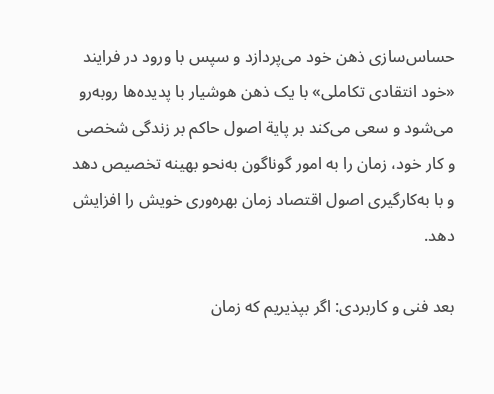حساس‌سازی ذهن خود می‌پردازد و سپس با ورود در فرایند «خود انتقادی تکاملی» با یک ذهن هوشیار با پدیده‌ها روبه‌رو می‌شود و سعی می‌کند بر پایة اصول حاکم بر زندگی شخصی و کار خود، زمان را به امور گوناگون به‌نحو بهینه تخصیص دهد و با به‌کارگیری اصول اقتصاد زمان بهره‌وری خویش را افزایش دهد.

بعد فنی و کاربردی: اگر بپذیریم که زمان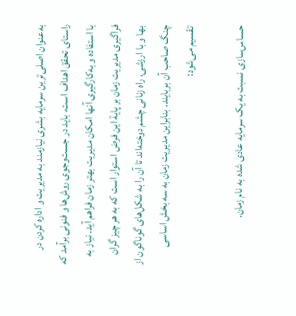به‌عنوان اصلی‌ترین سرمایه بشری نیازمند به مدیریت و اداره کردن در راستای تحقق اهداف است، باید در جست‌وجوی روش‌ها و فنونی برآمد که با استفاده و به‌کارگیری آنها امکان مدیریت بهتر زمان فراهم آید. نیاز به فراگیری مدیریت زمان بر پایة این فرض استوار است که به هر چیز گران بها و با ارزشی، راه زنانی چشم دوخته‌اند تا آن را به شکل‌های گوناگون از چنگ صاحب آن بربایند. بنابراین مدیریت زمان به سه بخش اساسی تقسیم می‌شود:

حساس‌سازی نسبت به یک سرمایه عادی شده به نام زمان.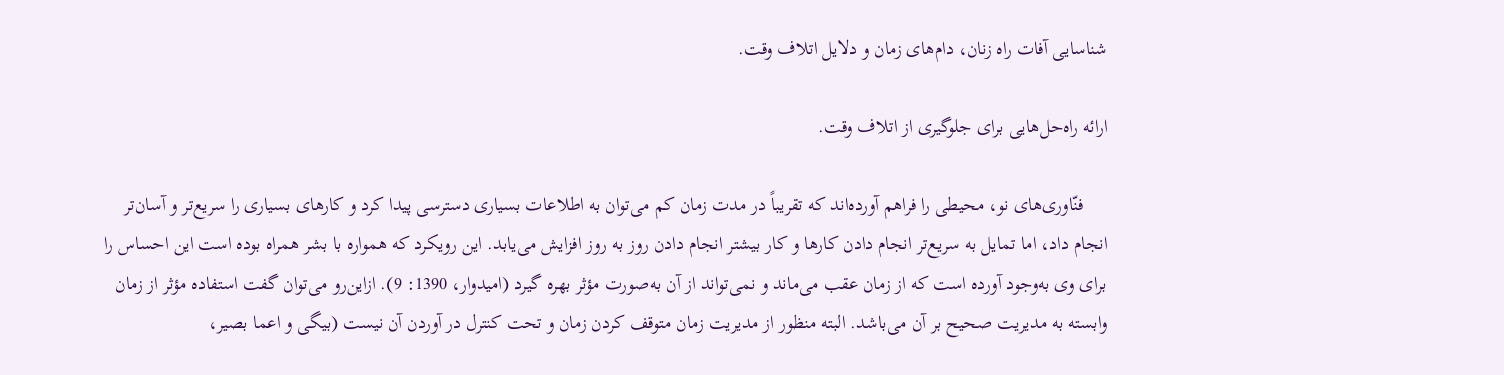شناسایی آفات راه زنان، دام‌های زمان و دلایل اتلاف وقت.

ارائه راه‌حل‌هایی برای جلوگیری از اتلاف وقت.

     فنّاوری‌های نو، محیطی را فراهم آورده‌اند که تقریباً در مدت زمان کم می‌توان به اطلاعات بسیاری دسترسی پیدا کرد و کارهای بسیاری را سریع‌تر و آسان‌تر انجام داد، اما تمایل به سریع‌تر انجام دادن کارها و کار بیشتر انجام دادن روز به روز افزایش می‌یابد. این رویکرد که همواره با بشر همراه بوده است این احساس را برای وی به‌وجود آورده است که از زمان عقب می‌ماند و نمی‌تواند از آن به‌صورت مؤثر بهره گیرد (امیدوار، 1390: 9). از‌این‌رو می‌توان گفت استفاده مؤثر از زمان وابسته به مدیریت صحیح بر آن می‌باشد. البته منظور از مدیریت زمان متوقف کردن زمان و تحت کنترل در آوردن آن نیست (بیگی و اعما بصیر،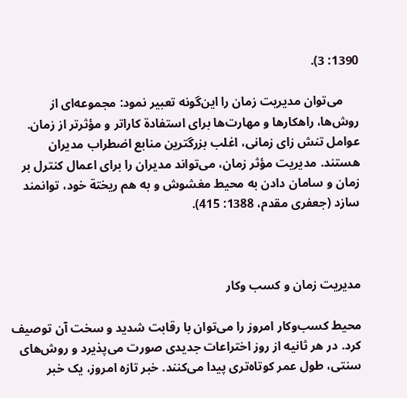1390: 3).

     می‌توان مدیریت زمان را این‌گونه تعبیر نمود: مجموعه‌ای از روش‌ها، راهکارها و مهارت‌ها برای استفادة کاراتر و مؤثرتر از زمان. عوامل تنش زای زمانی، اغلب بزرگترین منابع اضطراب مدیران هستند. مدیریت مؤثر زمان، می‌تواند مدیران را برای اعمال کنترل بر زمان و سامان دادن به محیط مغشوش و به هم ریختة خود، توانمند سازد (جعفری مقدم، 1388: 415).



مدیریت زمان و کسب وکار

محیط کسب‌وکار امروز را می‌توان با رقابت شدید و سخت آن توصیف کرد. در هر ثانیه از روز اختراعات جدیدی صورت می‌پذیرد و روش‌های سنتی، طول عمر کوتاه‌تری پیدا می‌کنند. خبر تازه امروز، یک خبر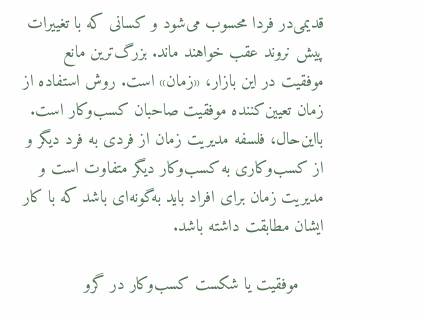قدیمی‌در فردا محسوب می‌شود و کسانی که با تغییرات پیش نروند عقب خواهند ماند. بزرگ‌ترین مانع موفقیت در این بازار، «زمان» است. روش استفاده از زمان تعیین‌کننده موفقیت صاحبان کسب‌وکار است. با‌این‌حال، فلسفه مدیریت زمان از فردی به فرد دیگر و از کسب‌وکاری به کسب‌وکار دیگر متفاوت است و مدیریت زمان برای افراد باید به‌گونه‌ای باشد که با کار ایشان مطابقت داشته باشد.

     موفقیت یا شکست کسب‌وکار در گرو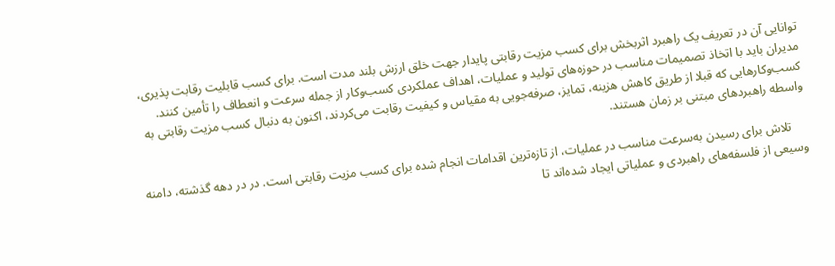توانایی آن در تعریف یک راهبرد اثربخش برای کسب مزیت رقابتی پایدار جهت خلق ارزش بلند مدت است. برای کسب قابلیت رقابت پذیری، مدیران باید با اتخاذ تصمیمات مناسب در حوزه‌های تولید و عملیات، اهداف عملکردی کسب‌وکار از جمله سرعت و انعطاف را تأمین کنند. کسب‌وکارهایی که قبلا از طریق کاهش هزینه، تمایز، صرفه‌جویی به مقیاس و کیفیت رقابت می‌کردند، اکنون به دنبال کسب مزیت رقابتی به واسطه راهبرد‌های مبتنی بر زمان هستند.

     تلاش برای رسیدن به‌سرعت مناسب در عملیات، از تازه‌ترین اقدامات انجام شده برای کسب مزیت رقابتی است. در در دهه گذشته، دامنه وسیعی از فلسفه‌های راهبردی و عملیاتی ایجاد شده‌اند تا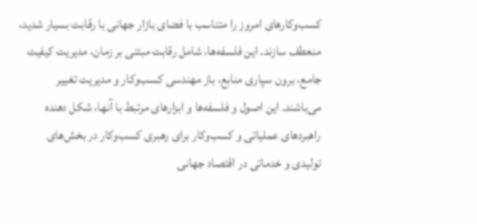کسب‌وکارهای امروز را متناسب با فضای بازار جهانی با رقابت بسیار شدید، منعطف سازند. این فلسفه‌ها، شامل رقابت مبتنی بر زمان، مدیریت کیفیت جامع، برون سپاری منابع، باز مهندسی کسب‌وکار و مدیریت تغییر می‌باشند. این اصول و فلسفه‌ها و ابزارهای مرتبط با آنها، شکل دهنده راهبرد‌های عملیاتی و کسب‌وکار برای رهبری کسب‌وکار در بخش‌های تولیدی و خدماتی در اقتصاد جهانی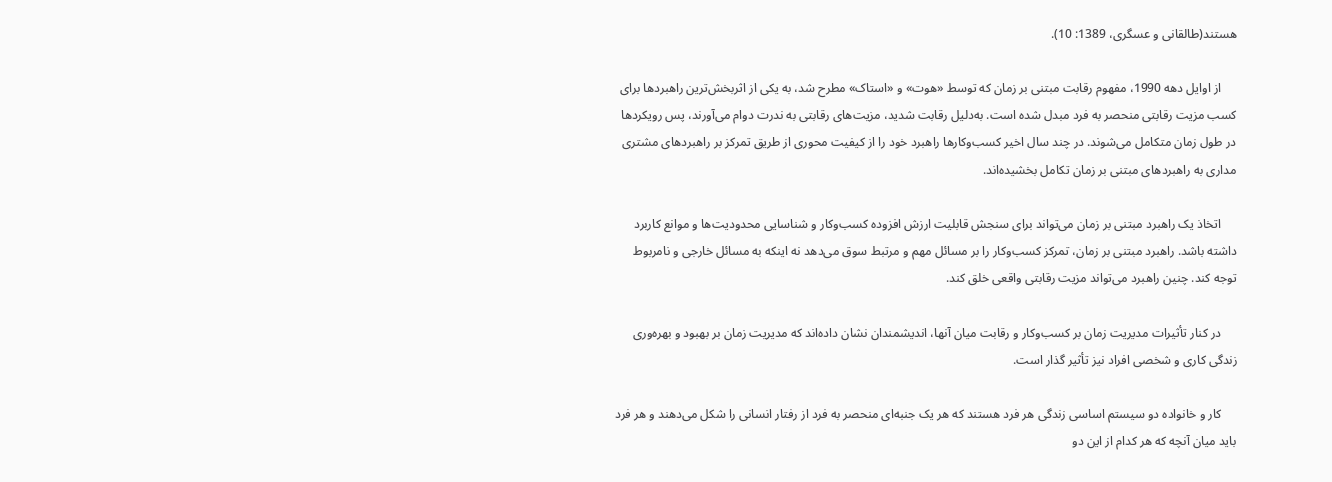هستند(طالقانی و عسگری، 1389: 10).

     از اوایل دهه 1990، مفهوم رقابت مبتنی بر زمان که توسط «هوت» و «استاک» مطرح شد، به یکی از اثربخش‌ترین راهبرد‌ها برای کسب مزیت رقابتی منحصر به فرد مبدل شده است. به‌دلیل رقابت شدید، مزیت‌های رقابتی به ندرت دوام می‌آورند، پس رویکردها در طول زمان متکامل می‌شوند. در چند سال اخیر کسب‌وکارها راهبرد خود را از کیفیت محوری از طریق تمرکز بر راهبرد‌های مشتری مداری به راهبرد‌های مبتنی بر زمان تکامل بخشیده‌اند.

     اتخاذ یک راهبرد مبتنی بر زمان می‌تواند برای سنجش قابلیت ارزش افزوده کسب‌وکار و شناسایی محدودیت‌ها و موانع کاربرد داشته باشد. راهبرد مبتنی بر زمان، تمرکز کسب‌وکار را بر مسائل مهم و مرتبط سوق می‌دهد نه اینکه به مسائل خارجی و نامربوط توجه کند. چنین راهبرد می‌تواند مزیت رقابتی واقعی خلق کند.

     در کنار تأثیرات مدیریت زمان بر کسب‌وکار و رقابت میان آنها، اندیشمندان نشان داده‌اند که مدیریت زمان بر بهبود و بهره‌وری زندگی کاری و شخصی افراد نیز تأثیر گذار است.

     کار و خانواده دو سیستم اساسی زندگی هر فرد هستند که هر یک جنبه‌ای منحصر به فرد از رفتار انسانی را شکل می‌دهند و هر فرد باید میان آنچه که هر کدام از این دو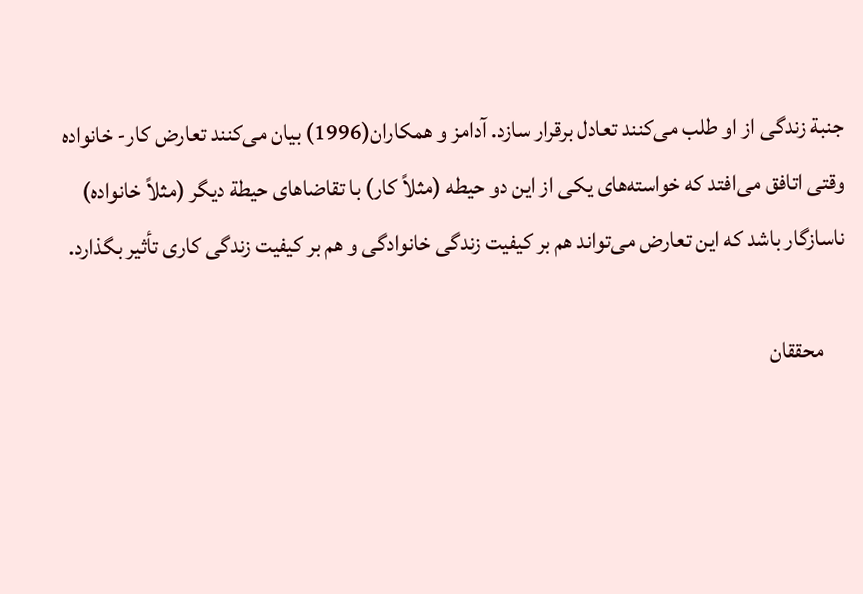جنبة زندگی از او طلب می‌کنند تعادل برقرار سازد. آدامز و همکاران(1996) بیان می‌کنند تعارض کار- خانواده وقتی اتافق می‌افتد که خواسته‌های یکی از این دو حیطه (مثلاً کار) با تقاضاهای حیطة دیگر (مثلاً خانواده) ناسازگار باشد که این تعارض می‌تواند هم بر کیفیت زندگی خانوادگی و هم بر کیفیت زندگی کاری تأثیر بگذارد.

     محققان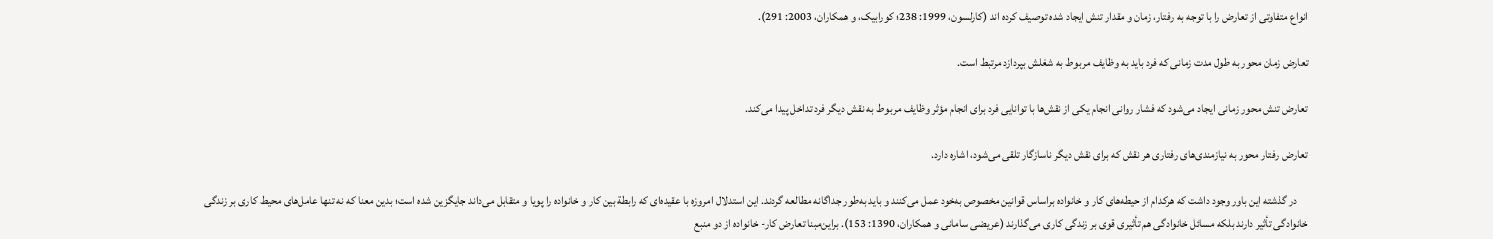انواع متفاوتی از تعارض را با توجه به رفتار، زمان و مقدار تنش ایجاد شده توصیف کرده اند (کارلسون، 1999: 238؛ کورابیک، و همکاران، 2003: 291).

تعارض زمان محور به طول مدت زمانی که فرد باید به وظایف مربوط به شغلش بپردازد مرتبط است.

تعارض تنش محور زمانی ایجاد می‌شود که فشار روانی انجام یکی از نقش‌ها با توانایی فرد برای انجام مؤثر وظایف مربوط به نقش دیگر فرد تداخل پیدا می‌کند.

تعارض رفتار محور به نیازمندی‌های رفتاری هر نقش که برای نقش دیگر ناسازگار تلقی می‌شود، اشاره دارد.

     در گذشته این باور وجود داشت که هرکدام از حیطه‌های کار و خانواده براساس قوانین مخصوص به‌خود عمل می‌کنند و باید به‌طور جداگانه مطالعه گردند. این استدلال امروزه با عقیده‌ای که رابطة بین کار و خانواده را پویا و متقابل می‌داند جایگزین شده است؛ بدین معنا که نه تنها عامل‌های محیط کاری بر زندگی خانوادگی تأثیر دارند بلکه مسائل خانوادگی هم تأثیری قوی بر زندگی کاری می‌گذارند (عریضی سامانی و همکاران، 1390: 153). براین‌مبنا تعارض کار- خانواده از دو منبع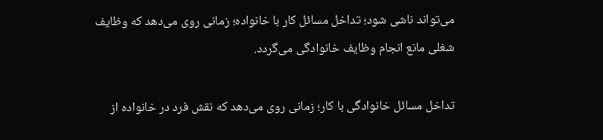می‌تواند ناشی شود؛ تداخل مسائل کار با خانواده؛ زمانی روی می‌دهد که وظایف شغلی مانع انجام وظایف خانوادگی می‌گردد.

تداخل مسائل خانوادگی با کار؛ زمانی روی می‌دهد که نقش فرد در خانواده از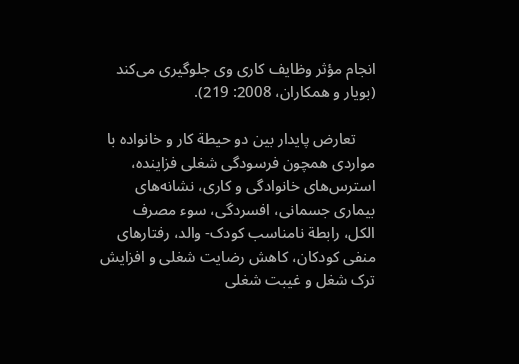انجام مؤثر وظایف کاری وی جلوگیری می‌کند (بویار و همکاران، 2008: 219).

     تعارض پایدار بین دو حیطة کار و خانواده با مواردی همچون فرسودگی شغلی فزاینده، استرس‌های خانوادگی و کاری، نشانه‌های بیماری جسمانی، افسردگی، سوء مصرف الکل، رابطة نامناسب کودک- والد، رفتارهای منفی کودکان، کاهش رضایت شغلی و افزایش ترک شغل و غیبت شغلی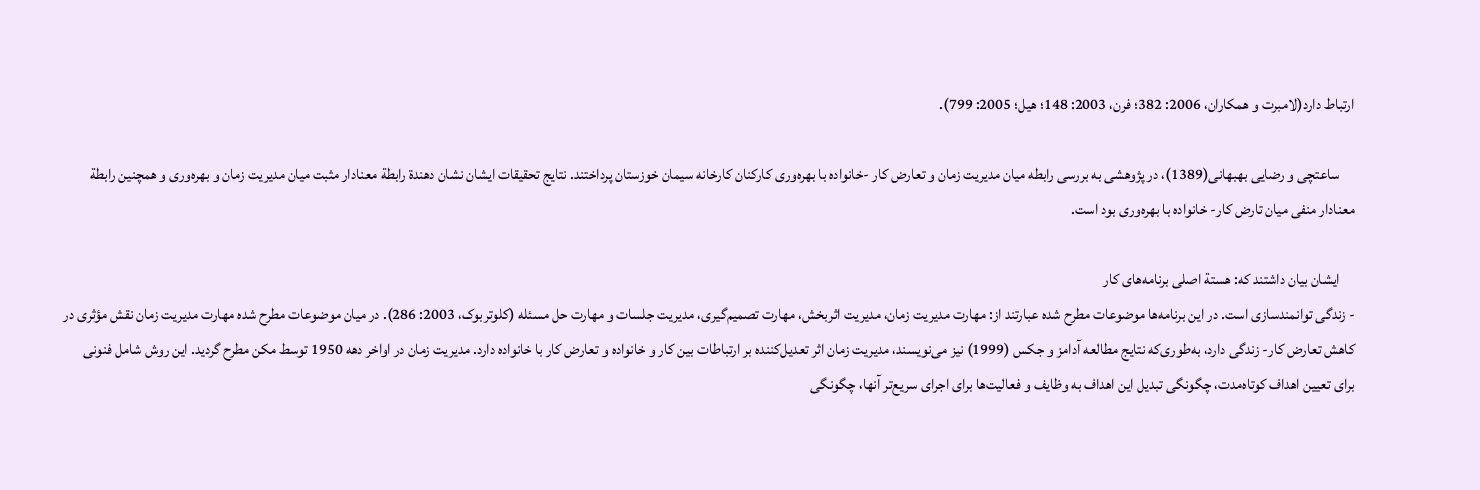ارتباط دارد(لامبرت و همکاران، 2006: 382؛ فرن، 2003: 148؛ هیل؛ 2005: 799).

     ساعتچی و رضایی بهبهانی(1389)، در پژوهشی به بررسی رابطه میان مدیریت زمان و تعارض کار -خانواده با بهره‌وری کارکنان کارخانه سیمان خوزستان پرداختند. نتایج تحقیقات ایشان نشان دهندة رابطة معنادار مثبت میان مدیریت زمان و بهره‌وری و همچنین رابطة معنادار منفی میان تارض کار- خانواده با بهره‌وری بود است.

     ایشان بیان داشتند که: هستة اصلی برنامه‌های کار
- زندگی توانمندسازی است. در این برنامه‌ها موضوعات مطرح شده عبارتند از: مهارت مدیریت زمان، مدیریت اثربخش، مهارت تصمیم‌گیری، مدیریت جلسات و مهارت حل مسئله (کلوتربوک، 2003: 286). در میان موضوعات مطرح شده مهارت مدیریت زمان نقش مؤثری در کاهش تعارض کار- زندگی دارد، به‌طوری‌که نتایج مطالعه آدامز و جکس (1999) نیز می‌نویسند، مدیریت زمان اثر تعدیل‌کننده بر ارتباطات بین کار و خانواده و تعارض کار با خانواده دارد. مدیریت زمان در اواخر دهه 1950 توسط مکن مطرح گردید. این روش شامل فنونی برای تعیین اهداف کوتاه‌مدت، چگونگی تبدیل این اهداف به وظایف و فعالیت‌ها برای اجرای سریع‌تر آنها، چگونگی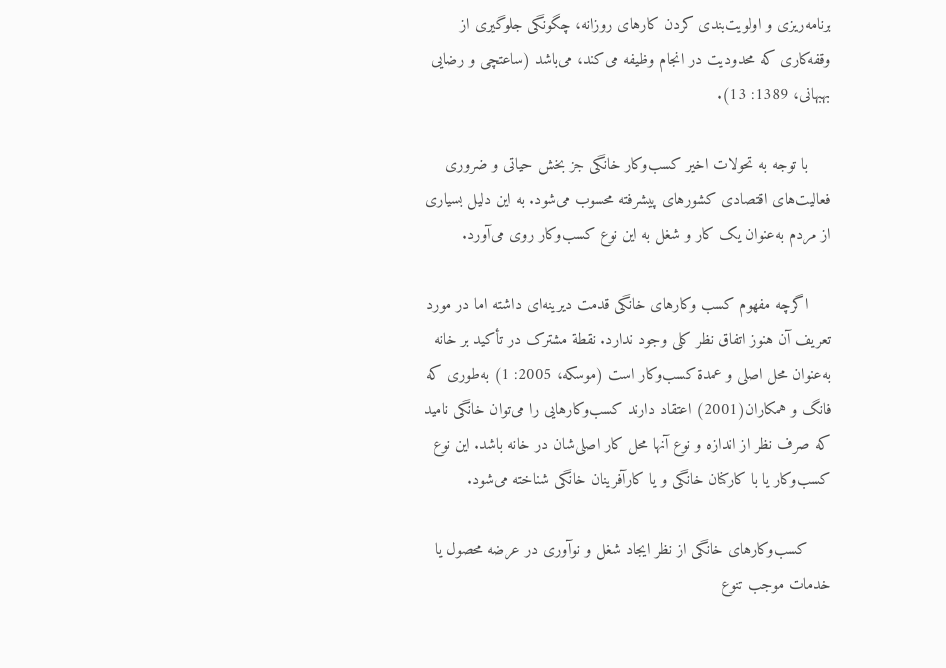برنامه‌ریزی و اولویت‌بندی کردن کارهای روزانه، چگونگی جلوگیری از وقفه‌کاری که محدودیت در انجام وظیفه می‌کند، می‌باشد (ساعتچی و رضایی بهبهانی، 1389: 13).

     با توجه به تحولات اخیر کسب‌وکار خانگی جز بخش حیاتی و ضروری فعالیت‌های اقتصادی کشورهای پیشرفته محسوب می‌شود. به این دلیل بسیاری از مردم به‌عنوان یک کار و شغل به این نوع کسب‌وکار روی می‌آورد.

     اگرچه مفهوم کسب وکارهای خانگی قدمت دیرینه‌ای داشته اما در مورد تعریف آن هنوز اتفاق نظر کلی وجود ندارد. نقطة مشترک در تأکید بر خانه به‌عنوان محل اصلی و عمدة کسب‌وکار است (موسکه، 2005: 1) به‌طوری که فانگ و همکاران(2001) اعتقاد دارند کسب‌وکارهایی را می‌توان خانگی نامید که صرف نظر از اندازه و نوع آنها محل کار اصلی‌شان در خانه باشد. این نوع کسب‌وکار یا با کارکنان خانگی و یا کارآفرینان خانگی شناخته می‌شود.

     کسب‌وکارهای خانگی از نظر ایجاد شغل و نوآوری در عرضه محصول یا خدمات موجب تنوع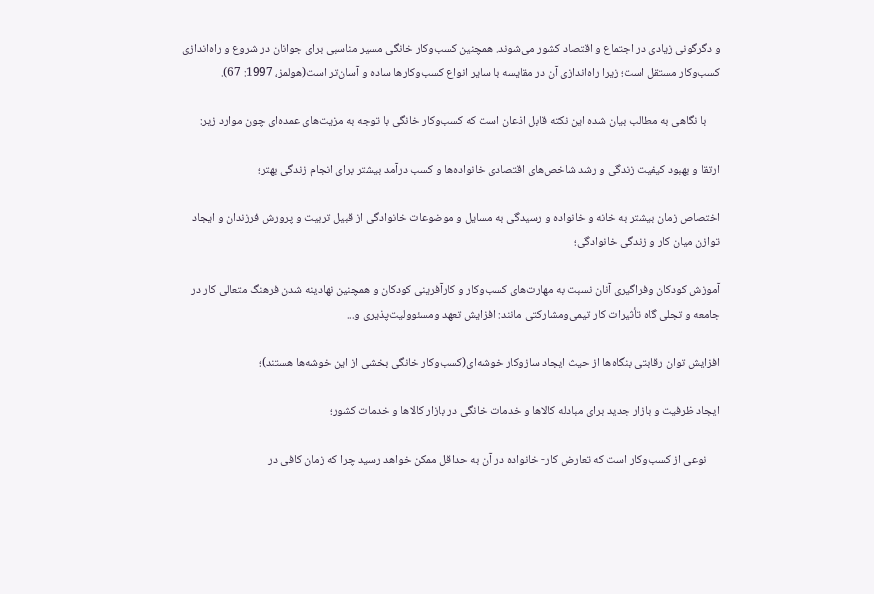و دگرگونی زیادی در اجتماع و اقتصاد کشور می‌شوند. همچنین کسب‌وکار خانگی مسیر مناسبی برای جوانان در شروع و راه‌اندازی کسب‌وکار مستقل است؛ زیرا راه‌اندازی آن در مقایسه با سایر انواع کسب‌وکارها ساده و آسان‌تر است(هولمز، 1997: 67).

     با نگاهی به مطالب بیان شده این نکته قابل اذعان است که کسب‌وکار خانگی با توجه به مزیت‌های عمده‌ای چون موارد زیر:

ارتقا و بهبود کیفیت زندگی و رشد شاخص‌های اقتصادی خانواده‌ها و کسب درآمد بیشتر برای انجام زندگی بهتر؛

اختصاص زمان بیشتر به خانه و خانواده و رسیدگی به مسایل و موضوعات خانوادگی از قبیل تربیت و پرورش فرزندان و ایجاد توازن میان کار و زندگی خانوادگی؛

آموزش کودکان وفراگیری آنان نسبت به مهارت‌های کسب‌وکار و کارآفرینی کودکان و همچنین نهادینه شدن فرهنگ متعالی کار در جامعه و تجلی گاه تأثیرات کار تیمی‌ومشارکتی مانند: افزایش تعهد ومسئوولیت‌پذیری و...

افزایش توان رقابتی بنگاه‌ها از حیث ایجاد سازوکار خوشه‌ای(کسب‌وکار خانگی بخشی از این خوشه‌ها هستند)؛

ایجاد ظرفیت و بازار جدید برای مبادله کالاها و خدمات خانگی در بازار کالاها و خدمات کشور؛

     نوعی از کسب‌وکار است که تعارض کار- خانواده در آن به حداقل ممکن خواهد رسید چرا که زمان کافی در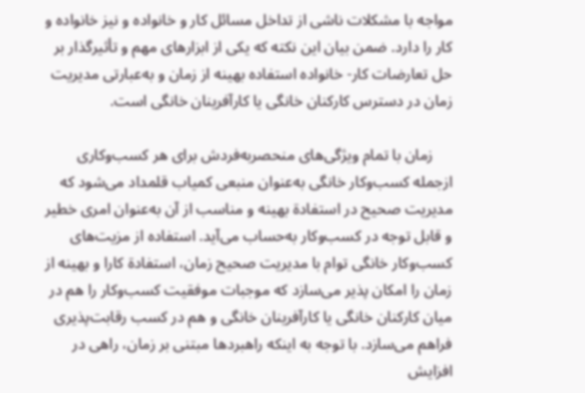مواجه با مشکلات ناشی از تداخل مسائل کار و خانواده و نیز خانواده و کار را دارد. ضمن بیان این نکته که یکی از ابزارهای مهم و تأثیرگذار بر حل تعارضات کار- خانواده استفاده بهینه از زمان و به‌عبارتی مدیریت زمان در دسترس کارکنان خانگی یا کارآفرینان خانگی است.

     زمان با تمام ویژگی‌های منحصربه‌فردش برای هر کسب‌وکاری ازجمله کسب‌وکار خانگی به‌عنوان منبعی کمیاب قلمداد می‌شود که مدیریت صحیح در استفادة بهینه و مناسب از آن به‌عنوان امری خطیر و قابل توجه در کسب‌وکار به‌حساب می‌آید. استفاده از مزیت‌های کسب‌وکار خانگی توام با مدیریت صحیح زمان، استفادة کارا و بهینه از زمان را امکان پذیر می‌سازد که موجبات موفقیت کسب‌وکار را هم در میان کارکنان خانگی یا کارآفرینان خانگی و هم در کسب رقابت‌پذیری فراهم می‌سازد. با توجه به اینکه راهبرد‌ها مبتنی بر زمان، راهی در افزایش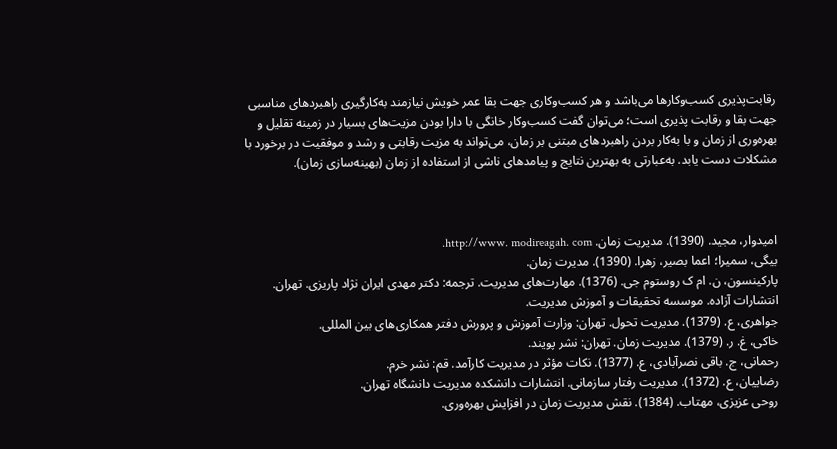رقابت‌پذیری کسب‌وکارها می‌باشد و هر کسب‌وکاری جهت بقا عمر خویش نیازمند به‌کارگیری راهبرد‌های مناسبی جهت بقا و رقابت پذیری است؛ می‌توان گفت کسب‌وکار خانگی با دارا بودن مزیت‌های بسیار در زمینه تقلیل و بهره‌وری از زمان و با به‌کار بردن راهبرد‌های مبتنی بر زمان، می‌تواند به مزیت رقابتی و رشد و موفقیت در برخورد با مشکلات دست یابد. به‌عبارتی به بهترین نتایج و پیامدهای ناشی از استفاده از زمان (بهینه‌سازی زمان).



امیدوار، مجید. (1390). مدیریت زمان. http://www. modireagah. com.
بیگی، سمیرا؛ اعما بصیر، زهرا. (1390). مدیرت زمان.
پارکینسون، ن. ام ک روستوم جی. (1376). مهارت‌های مدیریت. ترجمه: دکتر مهدی ایران نژاد پاریزی. تهران. انتشارات آزاده. موسسه تحقیقات و آموزش مدیریت.
جواهری، ع. (1379). مدیریت تحول. تهران: وزارت آموزش و پرورش دفتر همکاری‌های بین المللی.
خاکی، غ. ر. (1379). مدیریت زمان. تهران: نشر پویند.
رحمانی، ج. باقی نصرآبادی، ع. (1377). نکات مؤثر در مدیریت کارآمد. قم: نشر خرم.
رضاییان، ع. (1372). مدیریت رفتار سازمانی. انتشارات دانشکده مدیریت دانشگاه تهران.
روحی عزیزی، مهتاب. (1384). نقش مدیریت زمان در افزایش بهره‌وری.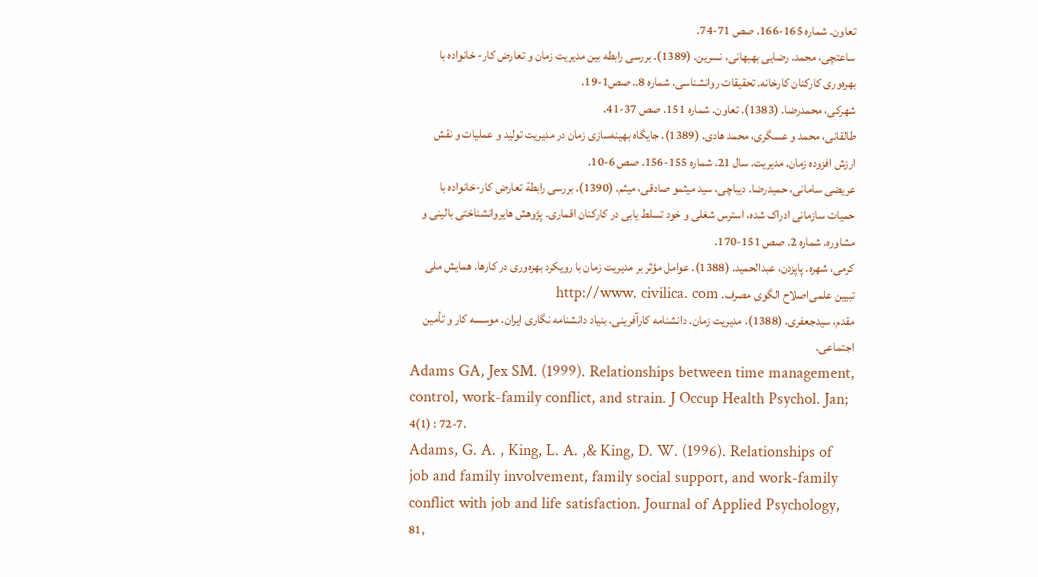تعاون. شماره 165-166. صص 71-74.
ساعتچی، محمد. رضایی بهبهانی، نسرین. (1389). بررسی رابطه بین مدیریت زمان و تعارض کار- خانواده با بهره‌وری کارکنان کارخانه. تحقیقات روانشناسی. شماره 8.. صص1-19.
شهرکی، محمدرضا. (1383). تعاون. شماره 151. صص 37-41.
طالقانی، محمد و عسگری، محمد هادی. (1389). جایگاه بهینه‌سازی زمان در مدیریت تولید و عملیات و نقش ارزش افزوده زمان. مدیریت. سال 21. شماره 155-156. صص 6-10.
عریضی سامانی، حمیدرضا. دیباچی، سید میثمو صادقی، میثم. (1390). بررسی رابطة تعارض کار-خانواده با حمیات سازمانی ادراک شده، استرس شغلی و خود تسلط یابی در کارکنان اقماری. پژوهش هایروانشناختی بالینی و مشاوره. شماره 2. صص 151-170.
کرمی، شهره. پاپزدن، عبدالحمید. (1388). عوامل مؤثر بر مدیریت زمان با رویکرد بهره‌وری در کارها. همایش ملی تبیین علمی‌اصلاح الگوی مصرف. http://www. civilica. com
مقدم، سیدجعفری. (1388). مدیریت زمان. دانشنامه کارآفرینی. بنیاد دانشنامه نگاری ایران. موسسه کار و تأمین اجتماعی.
Adams GA, Jex SM. (1999). Relationships between time management, control, work-family conflict, and strain. J Occup Health Psychol. Jan; 4(1) : 72-7.
Adams, G. A. , King, L. A. ,& King, D. W. (1996). Relationships of job and family involvement, family social support, and work-family conflict with job and life satisfaction. Journal of Applied Psychology, 81,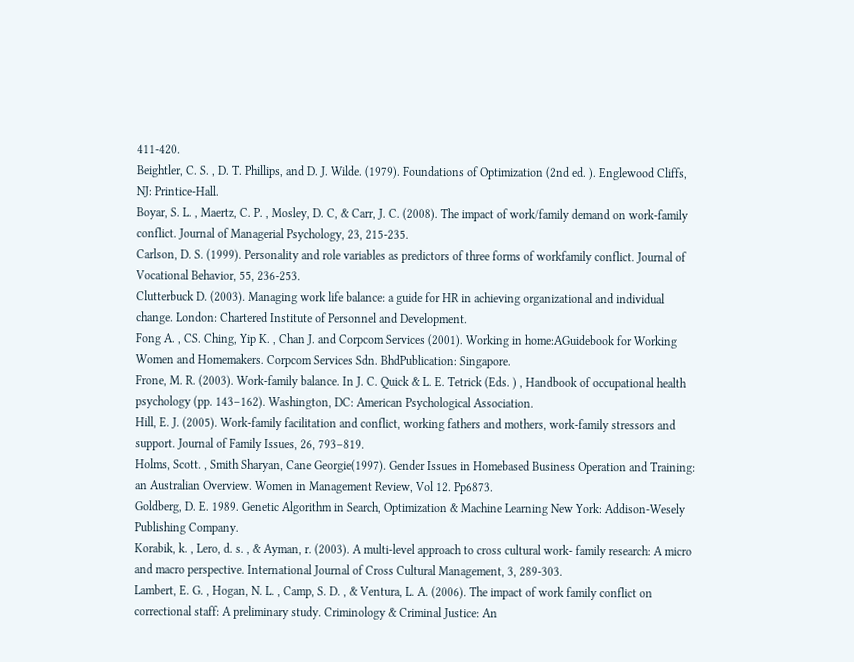411-420.
Beightler, C. S. , D. T. Phillips, and D. J. Wilde. (1979). Foundations of Optimization (2nd ed. ). Englewood Cliffs, NJ: Printice-Hall.
Boyar, S. L. , Maertz, C. P. , Mosley, D. C, & Carr, J. C. (2008). The impact of work/family demand on work-family conflict. Journal of Managerial Psychology, 23, 215-235.
Carlson, D. S. (1999). Personality and role variables as predictors of three forms of workfamily conflict. Journal of Vocational Behavior, 55, 236-253.
Clutterbuck D. (2003). Managing work life balance: a guide for HR in achieving organizational and individual change. London: Chartered Institute of Personnel and Development.
Fong A. , CS. Ching, Yip K. , Chan J. and Corpcom Services (2001). Working in home:AGuidebook for Working Women and Homemakers. Corpcom Services Sdn. BhdPublication: Singapore.
Frone, M. R. (2003). Work-family balance. In J. C. Quick & L. E. Tetrick (Eds. ) , Handbook of occupational health psychology (pp. 143–162). Washington, DC: American Psychological Association.
Hill, E. J. (2005). Work-family facilitation and conflict, working fathers and mothers, work-family stressors and support. Journal of Family Issues, 26, 793–819.
Holms, Scott. , Smith Sharyan, Cane Georgie(1997). Gender Issues in Homebased Business Operation and Training: an Australian Overview. Women in Management Review, Vol 12. Pp6873.
Goldberg, D. E. 1989. Genetic Algorithm in Search, Optimization & Machine Learning New York: Addison-Wesely Publishing Company.
Korabik, k. , Lero, d. s. , & Ayman, r. (2003). A multi-level approach to cross cultural work- family research: A micro and macro perspective. International Journal of Cross Cultural Management, 3, 289-303.
Lambert, E. G. , Hogan, N. L. , Camp, S. D. , & Ventura, L. A. (2006). The impact of work family conflict on correctional staff: A preliminary study. Criminology & Criminal Justice: An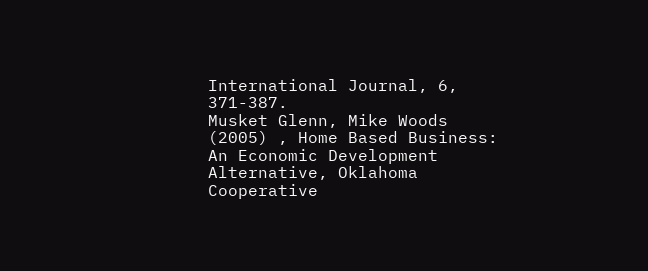International Journal, 6, 371-387.
Musket Glenn, Mike Woods (2005) , Home Based Business: An Economic Development Alternative, Oklahoma Cooperative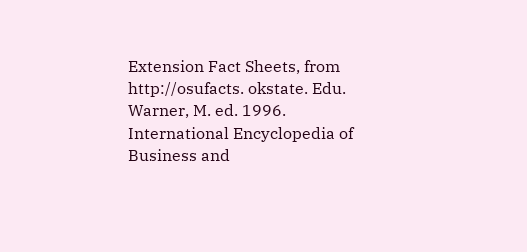Extension Fact Sheets, from http://osufacts. okstate. Edu.
Warner, M. ed. 1996. International Encyclopedia of Business and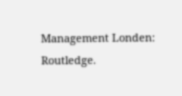Management Londen: Routledge.